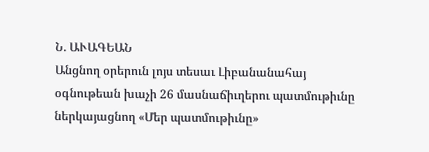Ն. ԱՒԱԳԵԱՆ
Անցնող օրերուն լոյս տեսաւ Լիբանանահայ օգնութեան խաչի 26 մասնաճիւղերու պատմութիւնը ներկայացնող «Մեր պատմութիւնը»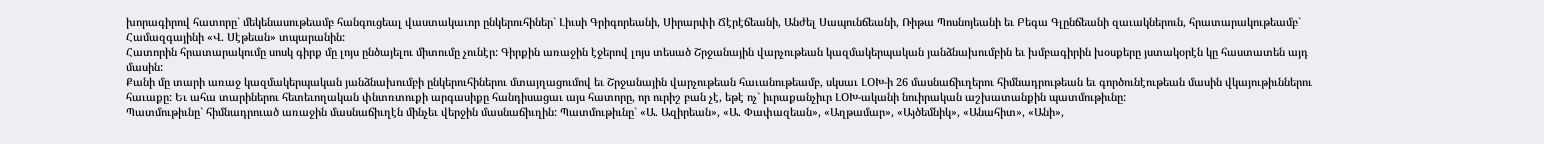խորագիրով հատորը` մեկենասութեամբ հանգուցեալ վաստակաւոր ընկերուհիներ` Լիւսի Գրիգորեանի, Սիրարփի Ճէրէճեանի, Անժել Սապունճեանի, Ռիթա Պոսնոյեանի եւ Բեգա Գլընճեանի զաւակներուն, հրատարակութեամբ` Համազգայինի «Վ. Սէթեան» տպարանին:
Հատորին հրատարակումը սոսկ գիրք մը լոյս ընծայելու միտումը չունէր: Գիրքին առաջին էջերով լոյս տեսած Շրջանային վարչութեան կազմակերպական յանձնախումբին եւ խմբագիրին խօսքերը յստակօրէն կը հաստատեն այդ մասին:
Քանի մը տարի առաջ կազմակերպական յանձնախումբի ընկերուհիներու մտայղացումով եւ Շրջանային վարչութեան հաւանութեամբ, սկսաւ ԼՕԽ-ի 26 մասնաճիւղերու հիմնադրութեան եւ գործունէութեան մասին վկայութիւններու հաւաքը: Եւ ահա տարիներու հետեւողական փնտռտուքի արգասիքը հանդիսացաւ այս հատորը, որ ուրիշ բան չէ, եթէ ոչ` իւրաքանչիւր ԼՕԽ-ականի նուիրական աշխատանքին պատմութիւնը:
Պատմութիւնը` հիմնադրուած առաջին մասնաճիւղէն մինչեւ վերջին մասնաճիւղին: Պատմութիւնը` «Ա. Ազիրեան», «Ա. Փափազեան», «Աղթամար», «Այծեմնիկ», «Անահիտ», «Անի»,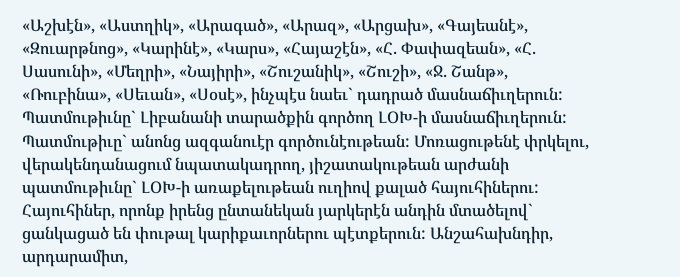«Աշխէն», «Աստղիկ», «Արագած», «Արազ», «Արցախ», «Գայեանէ», «Զուարթնոց», «Կարինէ», «Կարս», «Հայաշէն», «Հ. Փափազեան», «Հ. Սասունի», «Մեղրի», «Նայիրի», «Շուշանիկ», «Շուշի», «Ջ. Շանթ», «Ռուբինա», «Սեւան», «Սօսէ», ինչպէս նաեւ` դադրած մասնաճիւղերուն:
Պատմութիւնը` Լիբանանի տարածքին գործող ԼՕԽ-ի մասնաճիւղերուն: Պատմութիւը` անոնց ազգանուէր գործունէութեան: Մոռացութենէ փրկելու, վերակենդանացում նպատակադրող, յիշատակութեան արժանի պատմութիւնը` ԼՕԽ-ի առաքելութեան ուղիով քալած հայուհիներու: Հայուհիներ, որոնք իրենց ընտանեկան յարկերէն անդին մտածելով` ցանկացած են փութալ կարիքաւորներու պէտքերուն: Անշահախնդիր, արդարամիտ,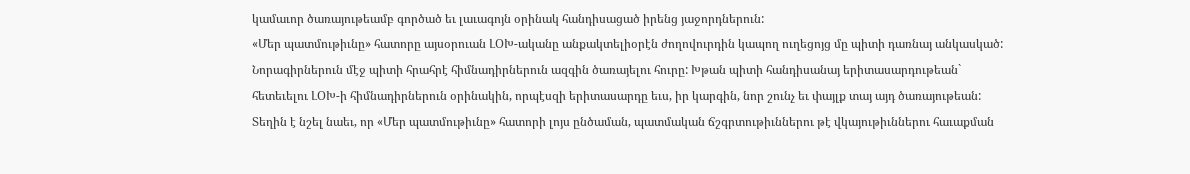կամաւոր ծառայութեամբ գործած եւ լաւագոյն օրինակ հանդիսացած իրենց յաջորդներուն:
«Մեր պատմութիւնը» հատորը այսօրուան ԼՕԽ-ականը անքակտելիօրէն ժողովուրդին կապող ուղեցոյց մը պիտի դառնայ անկասկած: Նորագիրներուն մէջ պիտի հրահրէ հիմնադիրներուն ազգին ծառայելու հուրը: Խթան պիտի հանդիսանայ երիտասարդութեան` հետեւելու ԼՕԽ-ի հիմնադիրներուն օրինակին, որպէսզի երիտասարդը եւս, իր կարգին, նոր շունչ եւ փայլք տայ այդ ծառայութեան:
Տեղին է նշել նաեւ, որ «Մեր պատմութիւնը» հատորի լոյս ընծաման, պատմական ճշգրտութիւններու թէ վկայութիւններու հաւաքման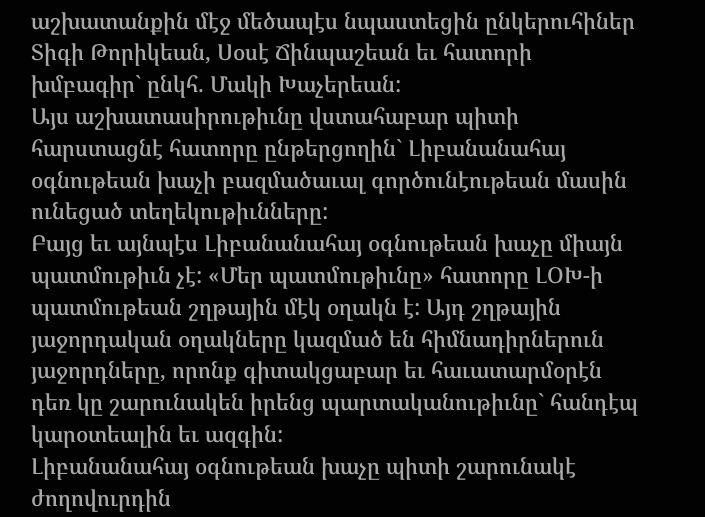աշխատանքին մէջ մեծապէս նպաստեցին ընկերուհիներ Տիգի Թորիկեան, Սօսէ Ճինպաշեան եւ հատորի խմբագիր` ընկհ. Մակի Խաչերեան:
Այս աշխատասիրութիւնը վստահաբար պիտի հարստացնէ հատորը ընթերցողին` Լիբանանահայ օգնութեան խաչի բազմածաւալ գործունէութեան մասին ունեցած տեղեկութիւնները:
Բայց եւ այնպէս Լիբանանահայ օգնութեան խաչը միայն պատմութիւն չէ: «Մեր պատմութիւնը» հատորը ԼՕԽ-ի պատմութեան շղթային մէկ օղակն է: Այդ շղթային յաջորդական օղակները կազմած են հիմնադիրներուն յաջորդները, որոնք գիտակցաբար եւ հաւատարմօրէն դեռ կը շարունակեն իրենց պարտականութիւնը` հանդէպ կարօտեալին եւ ազգին:
Լիբանանահայ օգնութեան խաչը պիտի շարունակէ ժողովուրդին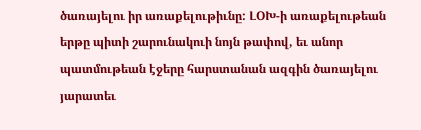ծառայելու իր առաքելութիւնը: ԼՕԽ-ի առաքելութեան երթը պիտի շարունակուի նոյն թափով, եւ անոր պատմութեան էջերը հարստանան ազգին ծառայելու յարատեւ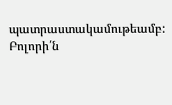պատրաստակամութեամբ:
Բոլորի՛ն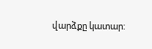վարձքը կատար: